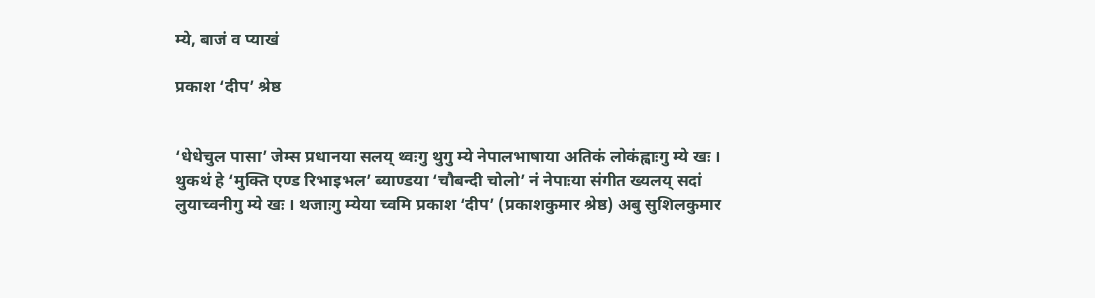म्ये, बाजं व प्याखं

प्रकाश ‘दीप’ श्रेष्ठ


‘धेधेचुल पासा’ जेम्स प्रधानया सलय्‌ थ्वःगु थुगु म्ये नेपालभाषाया अतिकं लोकंह्वाःगु म्ये खः । थुकथं हे ‘मुक्ति एण्ड रिभाइभल’ ब्याण्डया ‘चौबन्दी चोलो’ नं नेपाःया संगीत ख्यलय्‌ सदां लुयाच्वनीगु म्ये खः । थजाःगु म्येया च्वमि प्रकाश ‘दीप’ (प्रकाशकुमार श्रेष्ठ) अबु सुशिलकुमार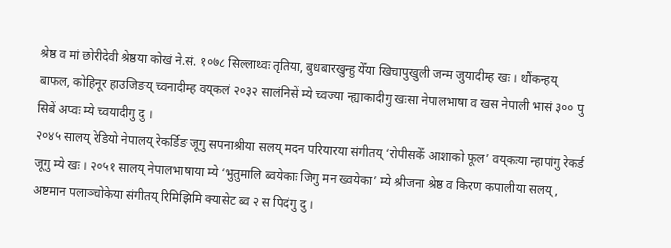श्रेष्ठ व मां छोरीदेवी श्रेष्ठया कोखं ने.सं. १०७८ सिल्लाथ्वः तृतिया, बुधबारखुन्हु येँया खिचापुखुली जन्म जुयादीम्ह खः । थौंकन्हय्‌ बाफल, कोहिनूर हाउजिङय्‌ च्वनादीम्ह वय्‌कलं २०३२ सालंनिसें म्ये च्वज्या न्ह्याकादीगु खःसा नेपालभाषा व खस नेपाली भासं ३०० पु सिबें अप्वः म्ये च्वयादीगु दु ।
२०४५ सालय्‌ रेडियो नेपालय्‌ रेकर्डिङ जूगु सपनाश्रीया सलय्‌ मदन परियारया संगीतय्‌ ‘रोपीसकेँ आशाको फूल’ वय्‌कःया न्हापांगु रेकर्ड जूगु म्ये खः । २०५१ सालय्‌ नेपालभाषाया म्ये ‘भुतुमालि ब्वयेकाः जिगु मन ख्वयेका’ म्ये श्रीजना श्रेष्ठ व किरण कपालीया सलय्‌, अष्टमान पलाञ्चोकेया संगीतय्‌ रिमिझिमि क्यासेट ब्व २ स पिदंगु दु ।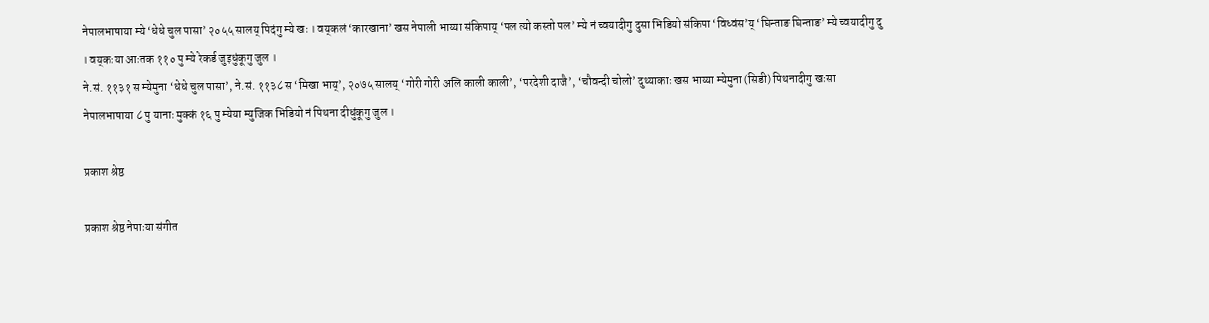नेपालभाषाया म्ये ‘धेधे चुल पासा’ २०५५ सालय्‌ पिदंगु म्ये खः । वय्‌कलं ‘कारखाना’ खस नेपाली भाय्या संकिपाय्‌ ‘पल त्यो कस्तो पल’ म्ये नं च्वयादीगु दुसा भिडियो संकिपा ‘विध्वंस’य्‌ ‘घिन्ताङ घिन्ताङ’ म्ये च्वयादीगु दु । वय्‌कःया आःतक ११० पु म्ये रेकर्ड जुइधुंकूगु जुल ।
ने.सं. ११३१ स म्येमुना ‘धेधे चुल पासा’, ने.सं. ११३८ स ‘मिखा भाय्‌’, २०७५ सालय्‌ ‘गोरी गोरी अलि काली काली’, ‘परदेशी दाजै’, ‘चौवन्दी चोलो’ दुथ्याकाः खस भाय्या म्येमुना (सिडी) पिथनादीगु खःसा नेपालभाषाया ८ पु यानाः मुक्कं १६ पु म्येया म्युजिक भिडियो नं पिथना दीधुंकूगु जुल ।

प्रकाश श्रेष्ठ

प्रकाश श्रेष्ठ नेपाःया संगीत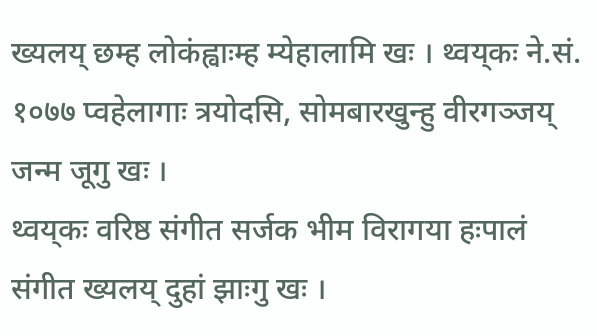ख्यलय्‌ छम्ह लोकंह्वाःम्ह म्येहालामि खः । थ्वय्‌कः ने.सं. १०७७ प्वहेलागाः त्रयोदसि, सोमबारखुन्हु वीरगञ्जय्‌ जन्म जूगु खः ।
थ्वय्‌कः वरिष्ठ संगीत सर्जक भीम विरागया हःपालं संगीत ख्यलय्‌ दुहां झाःगु खः ।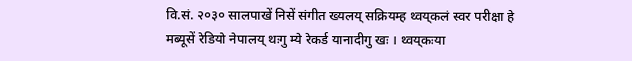वि.सं. २०३० सालपाखें निसें संगीत ख्यलय्‌ सक्रियम्ह थ्वय्‌कलं स्वर परीक्षा हे मब्यूसें रेडियो नेपालय्‌ थःगु म्ये रेकर्ड यानादीगु खः । थ्वय्‌कःया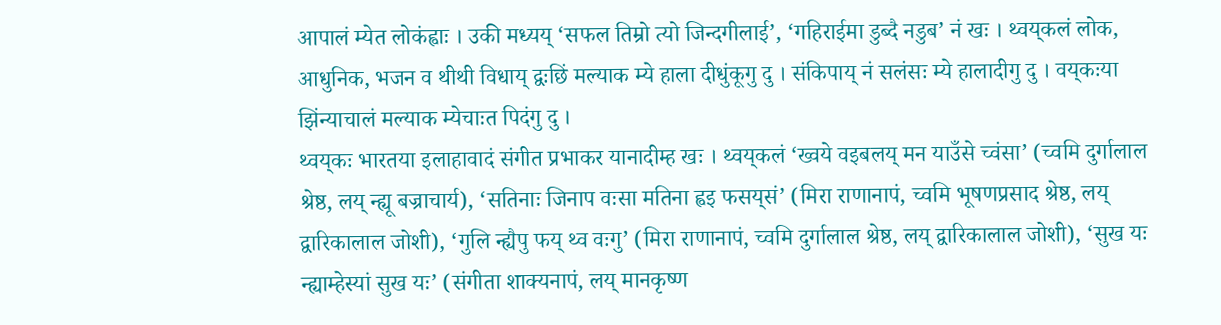आपालं म्येत लोकंह्वाः । उकी मध्यय्‌ ‘सफल तिम्रो त्यो जिन्दगीलाई’, ‘गहिराईमा डुब्दै नडुब’ नं खः । थ्वय्‌कलं लोक, आधुनिक, भजन व थीथी विधाय्‌ द्वःछिं मल्याक म्ये हाला दीधुंकूगु दु । संकिपाय्‌ नं सलंसः म्ये हालादीगु दु । वय्‌कःया झिंन्याचालं मल्याक म्येचाःत पिदंगु दु ।
थ्वय्‌कः भारतया इलाहावादं संगीत प्रभाकर यानादीम्ह खः । थ्वय्‌कलं ‘ख्वये वइबलय्‌ मन याउँसे च्वंसा’ (च्वमि दुर्गालाल श्रेष्ठ, लय्‌ न्ह्यू बज्राचार्य), ‘सतिनाः जिनाप वःसा मतिना ह्वइ फसय्‌सं’ (मिरा राणानापं, च्वमि भूषणप्रसाद श्रेष्ठ, लय्‌ द्वारिकालाल जोशी), ‘गुलि न्ह्यैपु फय्‌ थ्व वःगु’ (मिरा राणानापं, च्वमि दुर्गालाल श्रेष्ठ, लय्‌ द्वारिकालाल जोशी), ‘सुख यः न्ह्याम्हेस्यां सुख यः’ (संगीता शाक्यनापं, लय्‌ मानकृष्ण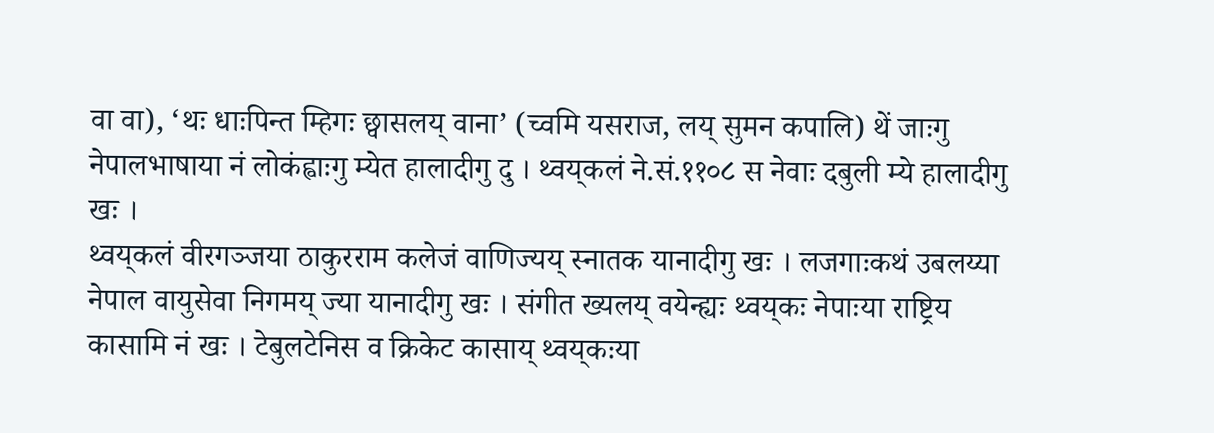वा वा), ‘थः धाःपिन्त म्हिगः छ्वासलय्‌ वाना’ (च्वमि यसराज, लय्‌ सुमन कपालि) थें जाःगु नेपालभाषाया नं लोकंह्वाःगु म्येत हालादीगु दु । थ्वय्‌कलं ने.सं.११०८ स नेवाः दबुली म्ये हालादीगु खः ।
थ्वय्‌कलं वीरगञ्जया ठाकुरराम कलेजं वाणिज्यय्‌ स्नातक यानादीगु खः । लजगाःकथं उबलय्या नेपाल वायुसेवा निगमय्‌ ज्या यानादीगु खः । संगीत ख्यलय्‌ वयेन्ह्यः थ्वय्‌कः नेपाःया राष्ट्रिय कासामि नं खः । टेबुलटेनिस व क्रिकेट कासाय्‌ थ्वय्‌कःया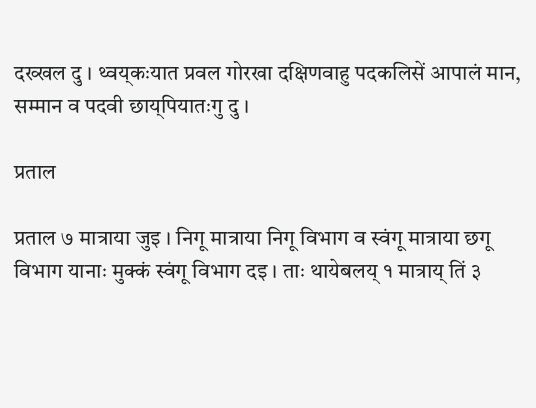दख्खल दु । थ्वय्‌कःयात प्रवल गोरखा दक्षिणवाहु पदकलिसें आपालं मान, सम्मान व पदवी छाय्‌पियातःगु दु ।

प्रताल

प्रताल ७ मात्राया जुइ । निगू मात्राया निगू विभाग व स्वंगू मात्राया छगू विभाग यानाः मुक्कं स्वंगू विभाग दइ । ताः थायेबलय् १ मात्राय् तिं ३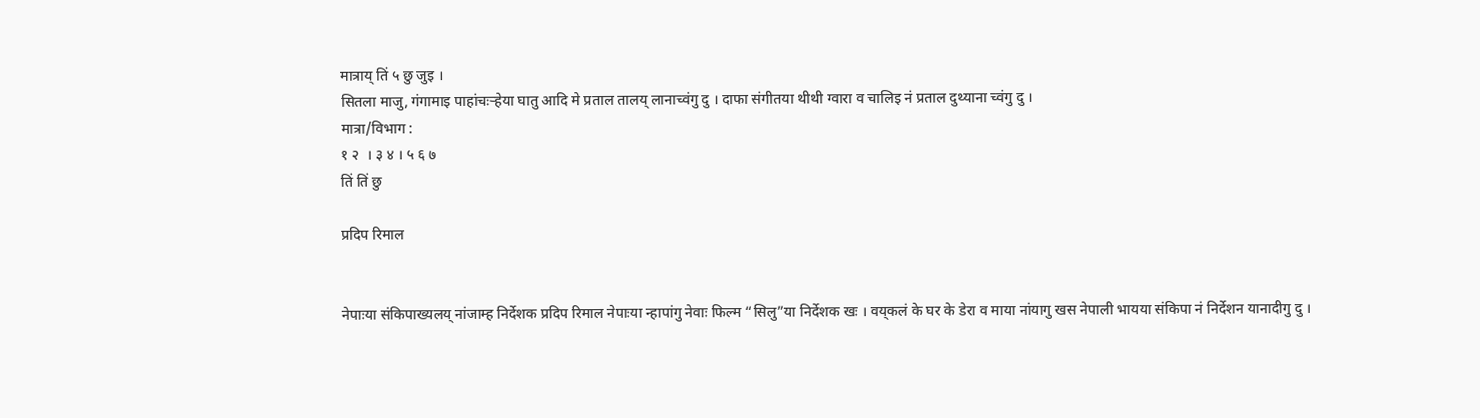मात्राय् तिं ५ छु जुइ ।
सितला माजु, गंगामाइ पाहांचःर्‍हेया घातु आदि मे प्रताल तालय् लानाच्वंगु दु । दाफा संगीतया थीथी ग्वारा व चालिइ नं प्रताल दुथ्याना च्वंगु दु ।
मात्रा/विभाग :
१ २  । ३ ४ । ५ ६ ७
तिं तिं छु

प्रदिप रिमाल


नेपाःया संकिपाख्यलय्‌ नांजाम्ह निर्देशक प्रदिप रिमाल नेपाःया न्हापांगु नेवाः फिल्म “सिलु”या निर्देशक खः । वय्‌कलं के घर के डेरा व माया नांयागु खस नेपाली भायया संकिपा नं निर्देशन यानादीगु दु ।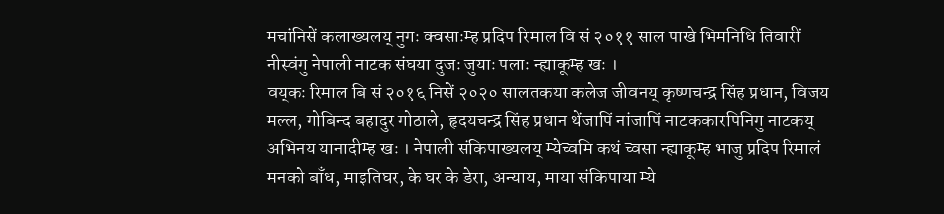मचांनिसें कलाख्यलय्‌ नुगः क्वसाःम्ह प्रदिप रिमाल वि सं २०११ साल पाखे भिमनिधि तिवारीं नीस्वंगु नेपाली नाटक संघया दुजः जुयाः पलाः न्ह्याकूम्ह खः ।
वय्‌कः रिमाल बि सं २०१६ निसें २०२० सालतकया कलेज जीवनय्‌ कृष्णचन्द्र सिंह प्रधान, विजय मल्ल, गोबिन्द बहादुर गोठाले, हृदयचन्द्र सिंह प्रधान थेंजापिं नांजापिं नाटककारपिनिगु नाटकय्‌ अभिनय यानादीम्ह खः । नेपाली संकिपाख्यलय्‌ म्येच्वमि कथं च्वसा न्ह्याकूम्ह भाजु प्रदिप रिमालं मनको बाँध, माइतिघर, के घर के डेरा, अन्याय, माया संकिपाया म्ये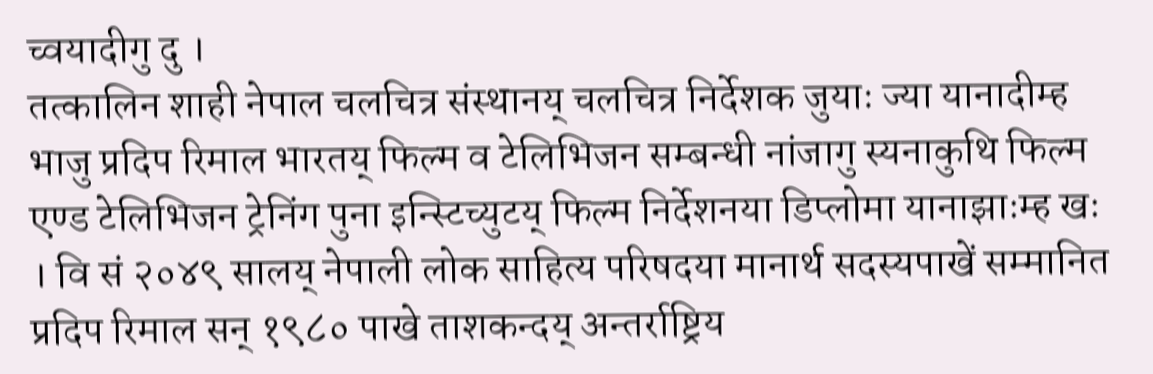च्वयादीगु दु ।
तत्कालिन शाही नेपाल चलचित्र संस्थानय्‌ चलचित्र निर्देशक जुयाः ज्या यानादीम्ह भाजु प्रदिप रिमाल भारतय्‌ फिल्म व टेलिभिजन सम्बन्धी नांजागु स्यनाकुथि फिल्म एण्ड टेलिभिजन ट्रेनिंग पुना इन्स्टिच्युटय्‌ फिल्म निर्देशनया डिप्लोमा यानाझाःम्ह खः । वि सं २०४९ सालय्‌ नेपाली लोक साहित्य परिषदया मानार्थ सदस्यपाखें सम्मानित प्रदिप रिमाल सन् १९८० पाखे ताशकन्दय्‌ अन्तर्राष्ट्रिय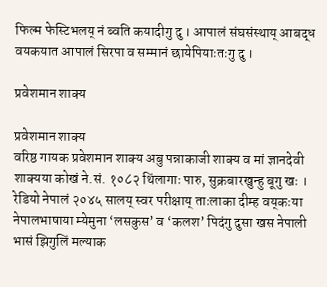फिल्म फेस्टिभलय्‌ नं ब्वति कयादीगु दु । आपालं संघसंस्थाय्‌ आबद्ध वयकयात आपालं सिरपा व सम्मानं छायेपियाःतःगु दु ।

प्रवेशमान शाक्य

प्रवेशमान शाक्य
वरिष्ठ गायक प्रवेशमान शाक्य अबु पन्नाकाजी शाक्य व मां ज्ञानदेवी शाक्यया कोखं ने.सं. १०८२ थिंलागाः पारु, सुक्रबारखुन्हु बूगु खः । रेडियो नेपालं २०४५ सालय्‌ स्वर परीक्षाय्‌ ताःलाका दीम्ह वय्‌कःया नेपालभाषाया म्येमुना ‘लसकुस’ व ‘कलश’ पिदंगु दुसा खस नेपाली भासं झिगुलिं मल्याक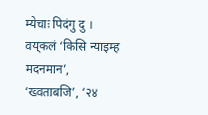म्येचाः पिदंगु दु ।
वय्‌कलं ‘किसि न्याइम्ह मदनमान’, ‘ख्वताबजि’, ‘२४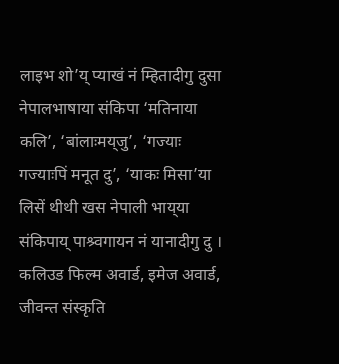लाइभ शो’य्‌ प्याखं नं म्हितादीगु दुसा नेपालभाषाया संकिपा ‘मतिनाया कलि’, ‘बांलाःमय्‌जु’, ‘गज्याः गज्याःपिं मनूत दु’, ‘याकः मिसा’या लिसें थीथी खस नेपाली भाय्‌या संकिपाय्‌ पाश्र्वगायन नं यानादीगु दु ।
कलिउड फिल्म अवार्ड, इमेज अवार्ड, जीवन्त संस्कृति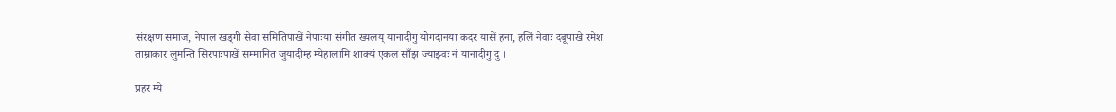संरक्षण समाज, नेपाल खड्गी सेवा समितिपाखें नेपाःया संगीत ख्यलय्‌ यानादीगु योगदानया कदर यासें हना, हलिं नेवाः दबूपाखे रमेश ताम्राकार लुमन्ति सिरपाःपाखें सम्मानित जुयादीम्ह म्येहालामि शाक्यं एकल साँझ ज्याझ्वः नं यानादीगु दु ।

प्रहर म्ये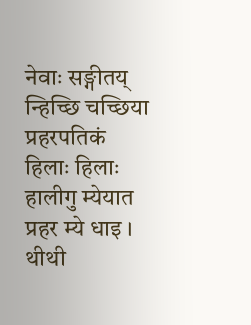नेवाः सङ्गीतय्‌ न्हिच्छि चच्छिया प्रहरपतिकं हिलाः हिलाः हालीगु म्येयात प्रहर म्ये धाइ । थीथी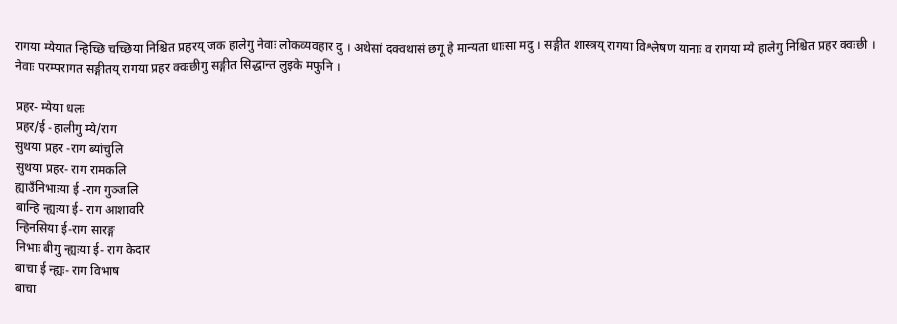रागया म्येयात न्हिच्छि चच्छिया निश्चित प्रहरय्‌ जक हालेगु नेवाः लोकव्यवहार दु । अथेसां दक्वथासं छगू हे मान्यता धाःसा मदु । सङ्गीत शास्त्रय्‌ रागया विश्लेषण यानाः व रागया म्ये हालेगु निश्चित प्रहर क्वःछी । नेवाः परम्परागत सङ्गीतय्‌ रागया प्रहर क्वःछीगु सङ्गीत सिद्धान्त लुइके मफुनि ।

प्रहर- म्येया धलः
प्रहर/ई -हालीगु म्ये/राग
सुथया प्रहर -राग ब्यांचुलि
सुथया प्रहर- राग रामकलि
ह्याउँनिभाःया ई -राग गुञ्जलि
बान्हि न्ह्यःया ई- राग आशावरि
न्हिनसिया ई-राग सारङ्ग
निभाः बीगु न्ह्यःया ई- राग केदार
बाचा ई न्ह्यः- राग विभाष
बाचा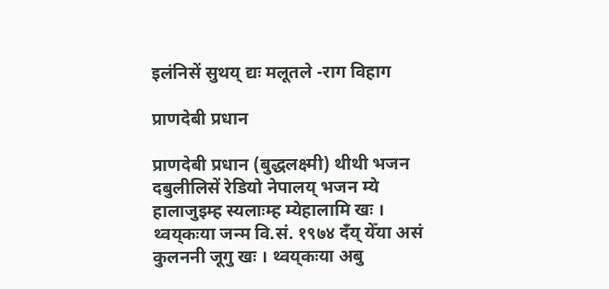इलंनिसें सुथय्‌ द्यः मलूतले -राग विहाग

प्राणदेबी प्रधान

प्राणदेबी प्रधान (बुद्धलक्ष्मी) थीथी भजन दबुलीलिसें रेडियो नेपालय्‌ भजन म्ये हालाजुइम्ह स्यलाःम्ह म्येहालामि खः । थ्वय्‌कःया जन्म वि.सं. १९७४ दँय्‌ येँया असं कुलननी जूगु खः । थ्वय्‌कःया अबु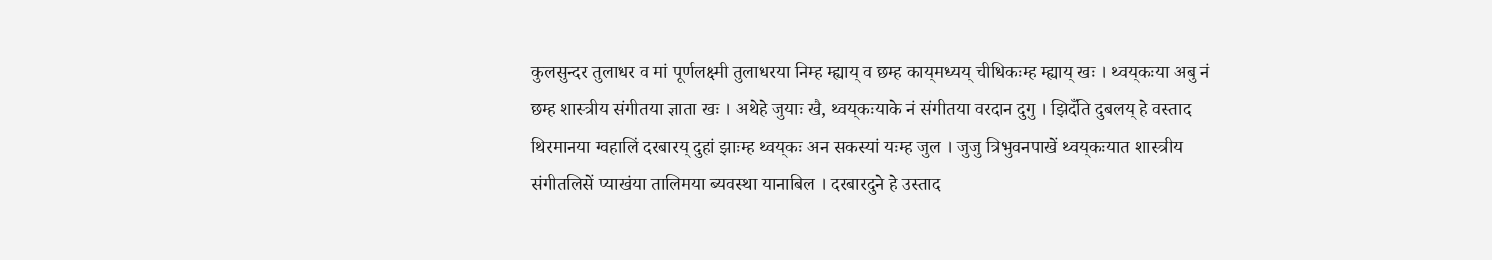कुलसुन्दर तुलाधर व मां पूर्णलक्ष्मी तुलाधरया निम्ह म्ह्याय्‌ व छम्ह काय्‌मध्यय्‌ चीधिकःम्ह म्ह्याय्‌ खः । थ्वय्‌कःया अबु नं छम्ह शास्त्रीय संगीतया ज्ञाता खः । अथेहे जुयाः खै, थ्वय्‌कःयाके नं संगीतया वरदान दुगु । झिदँति दुबलय्‌ हे वस्ताद थिरमानया ग्वहालिं दरबारय्‌ दुहां झाःम्ह थ्वय्‌कः अन सकस्यां यःम्ह जुल । जुजु त्रिभुवनपाखें थ्वय्‌कःयात शास्त्रीय संगीतलिसें प्याखंया तालिमया ब्यवस्था यानाबिल । दरबारदुने हे उस्ताद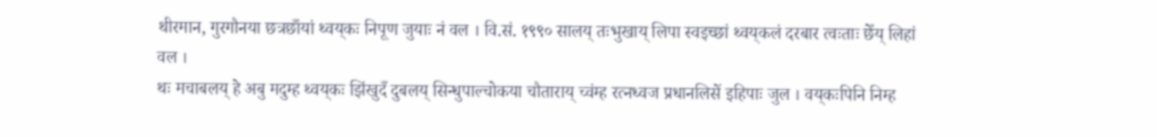थीरमान, गुरगौनया छत्रछाँयां थ्वय्‌कः निपूण जुयाः नं वल । वि.सं. १९९० सालय्‌ तःभुखाय्‌ लिपा स्वइच्छां थ्वय्‌कलं दरबार त्वःताः छेँय्‌ लिहां वल ।
थः मचाबलय्‌ हे अबु मदुम्ह थ्वय्‌कः झिंखुदँ दुबलय्‌ सिन्धुपाल्चोकया चौताराय्‌ च्वंम्ह रत्नध्वज प्रधानलिसें इहिपाः जुल । वय्‌कःपिनि निम्ह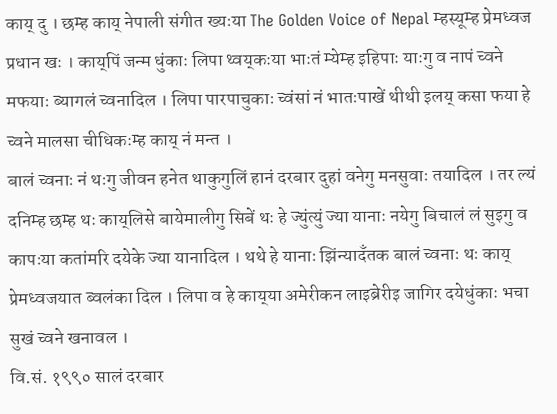काय्‌ दु । छम्ह काय्‌ नेपाली संगीत ख्यःया The Golden Voice of Nepal म्हस्यूम्ह प्रेमध्वज प्रधान खः । काय्‌पिं जन्म धुंकाः लिपा थ्वय्‌कःया भाःतं म्येम्ह इहिपाः याःगु व नापं च्वने मफयाः ब्यागलं च्वनादिल । लिपा पारपाचुकाः च्वंसां नं भातःपाखें थीथी इलय्‌ कसा फया हे च्वने मालसा चीधिकःम्ह काय्‌ नं मन्त ।
बालं च्वनाः नं थःगु जीवन हनेत थाकुगुलिं हानं दरबार दुहां वनेगु मनसुवाः तयादिल । तर ल्यं दनिम्ह छम्ह थः काय्‌लिसे बायेमालीगु सिबें थः हे ज्युंत्युं ज्या यानाः नयेगु बिचालं लं सुइगु व कापःया कतांमरि दयेके ज्या यानादिल । थथे हे यानाः झिंन्यादँतक बालं च्वनाः थः काय्‌ प्रेमध्वजयात ब्वलंका दिल । लिपा व हे काय्‌या अमेरीकन लाइब्रेरीइ जागिर दयेधुंकाः भचा सुखं च्वने खनावल ।
वि.सं. १९९० सालं दरबार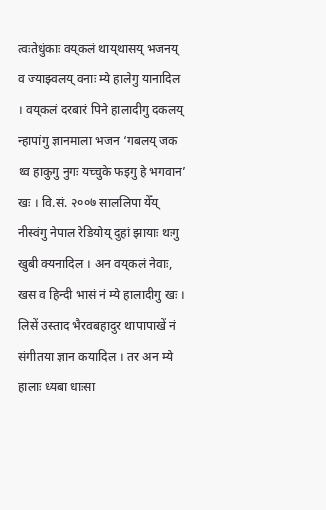त्वःतेधुंकाः वय्‌कलं थाय्‌थासय्‌ भजनय्‌ व ज्याझ्वलय्‌ वनाः म्ये हालेगु यानादिल । वय्‌कलं दरबारं पिने हालादीगु दकलय्‌ न्हापांगु ज्ञानमाला भजन ‘गबलय्‌ जक थ्व हाकुगु नुगः यच्चुके फइगु हे भगवान’ खः । वि.सं. २००७ साललिपा येँय्‌ नीस्वंगु नेपाल रेडियोय्‌ दुहां झायाः थःगु खुबी क्यनादिल । अन वय्‌कलं नेवाः, खस व हिन्दी भासं नं म्ये हालादीगु खः । लिसें उस्ताद भैरवबहादुर थापापाखें नं संगीतया ज्ञान कयादिल । तर अन म्ये हालाः ध्यबा धाःसा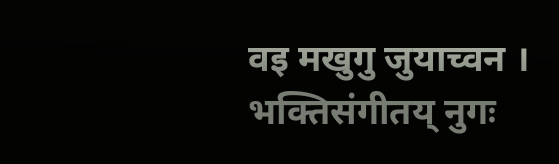वइ मखुगु जुयाच्वन । भक्तिसंगीतय्‌ नुगः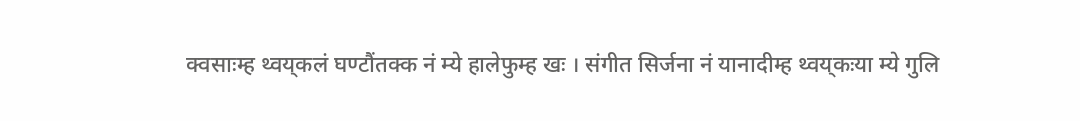क्वसाःम्ह थ्वय्‌कलं घण्टौंतक्क नं म्ये हालेफुम्ह खः । संगीत सिर्जना नं यानादीम्ह थ्वय्‌कःया म्ये गुलि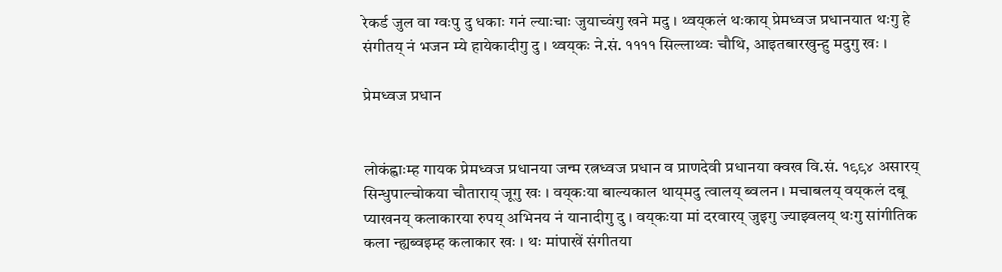रेकर्ड जुल वा ग्वःपु दु धकाः गनं ल्याःचाः जुयाच्वंगु खने मदु । थ्वय्‌कलं थःकाय्‌ प्रेमध्वज प्रधानयात थःगु हे संगीतय्‌ नं भजन म्ये हायेकादीगु दु । थ्वय्‌कः ने.सं. ११११ सिल्लाथ्वः चौथि, आइतबारखुन्हु मदुगु खः ।

प्रेमध्वज प्रधान


लोकंह्वाःम्ह गायक प्रेमध्वज प्रधानया जन्म रत्नध्वज प्रधान व प्राणदेवी प्रधानया क्वख वि.सं. १९९४ असारय्‌ सिन्धुपाल्चोकया चौताराय्‌ जूगु खः । वय्‌कःया बाल्यकाल थाय्‌मदु त्वालय्‌ ब्वलन । मचाबलय्‌ वय्‌कलं दबू प्याखनय्‌ कलाकारया रुपय्‌ अभिनय नं यानादीगु दु । वय्‌कःया मां दरवारय्‌ जुइगु ज्याझ्वलय्‌ थःगु सांगीतिक कला न्ह्यब्वइम्ह कलाकार खः । थः मांपाखें संगीतया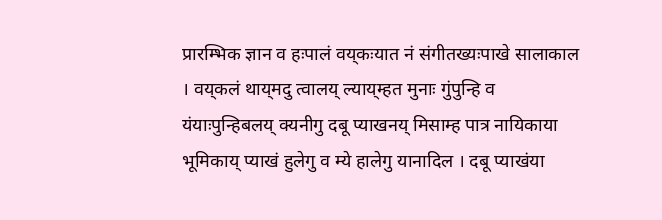प्रारम्भिक ज्ञान व हःपालं वय्‌कःयात नं संगीतख्यःपाखे सालाकाल । वय्‌कलं थाय्‌मदु त्वालय्‌ ल्याय्‌म्हत मुनाः गुंपुन्हि व यंयाःपुन्हिबलय्‌ क्यनीगु दबू प्याखनय्‌ मिसाम्ह पात्र नायिकाया भूमिकाय्‌ प्याखं हुलेगु व म्ये हालेगु यानादिल । दबू प्याखंया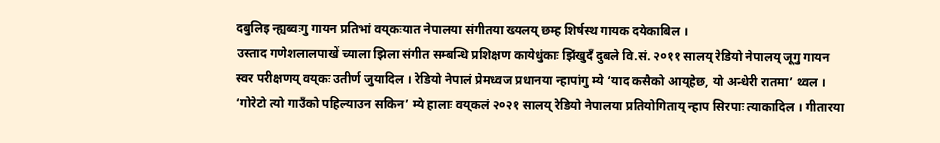दबुलिइ न्ह्यब्वःगु गायन प्रतिभां वय्‌कःयात नेपालया संगीतया ख्यलय्‌ छम्ह शिर्षस्थ गायक दयेकाबिल ।
उस्ताद गणेशलालपाखें च्याला झिला संगीत सम्बन्धि प्रशिक्षण कायेधुंकाः झिंखुदँ दुबले वि.सं. २०११ सालय्‌ रेडियो नेपालय्‌ जूगु गायन स्वर परीक्षणय्‌ वय्‌कः उतीर्ण जुयादिल । रेडियो नेपालं प्रेमध्वज प्रधानया न्हापांगु म्ये ‘याद कसैको आय्‌हेछ, यो अन्धेरी रातमा’ थ्वल । ‘गोरेटो त्यो गाउँको पहिल्याउन सकिन’ म्ये हालाः वय्‌कलं २०२१ सालय्‌ रेडियो नेपालया प्रतियोगिताय्‌ न्हाप सिरपाः त्याकादिल । गीतारया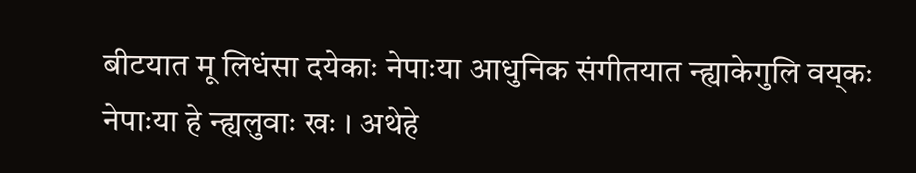बीटयात मू लिधंसा दयेकाः नेपाःया आधुनिक संगीतयात न्ह्याकेगुलि वय्‌कः नेपाःया हे न्ह्यलुवाः खः । अथेहे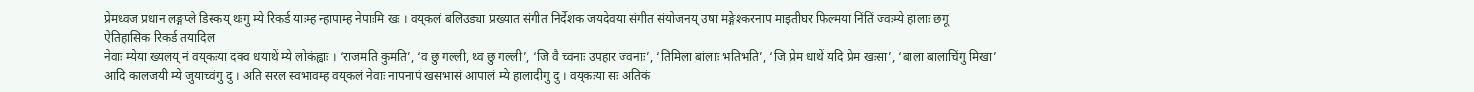प्रेमध्वज प्रधान लङ्गप्ले डिस्कय्‌ थःगु म्ये रिकर्ड याःम्ह न्हापाम्ह नेपाःमि खः । वय्‌कलं बलिउड्या प्रख्यात संगीत निर्देशक जयदेवया संगीत संयोजनय्‌ उषा मङ्गेश्करनाप माइतीघर फिल्मया निंतिं ज्वःम्ये हालाः छगू ऐतिहासिक रिकर्ड तयादिल
नेवाः म्येया ख्यलय्‌ नं वय्‌कःया दक्व धयाथें म्ये लोकंह्वाः । ‘राजमति कुमति’, ‘व छु गल्ली, थ्व छु गल्ली’, ‘जि वै च्वनाः उपहार ज्वनाः’, ‘तिमिला बांलाः भतिभति’, ‘जि प्रेम धाथें यदि प्रेम खःसा’, ‘बाला बालाचिंगु मिखा’ आदि कालजयी म्ये जुयाच्वंगु दु । अति सरल स्वभावम्ह वय्‌कलं नेवाः नापनापं खसभासं आपालं म्ये हालादीगु दु । वय्‌कःया सः अतिकं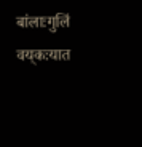बांलाःगुलिं वय्‌कःयात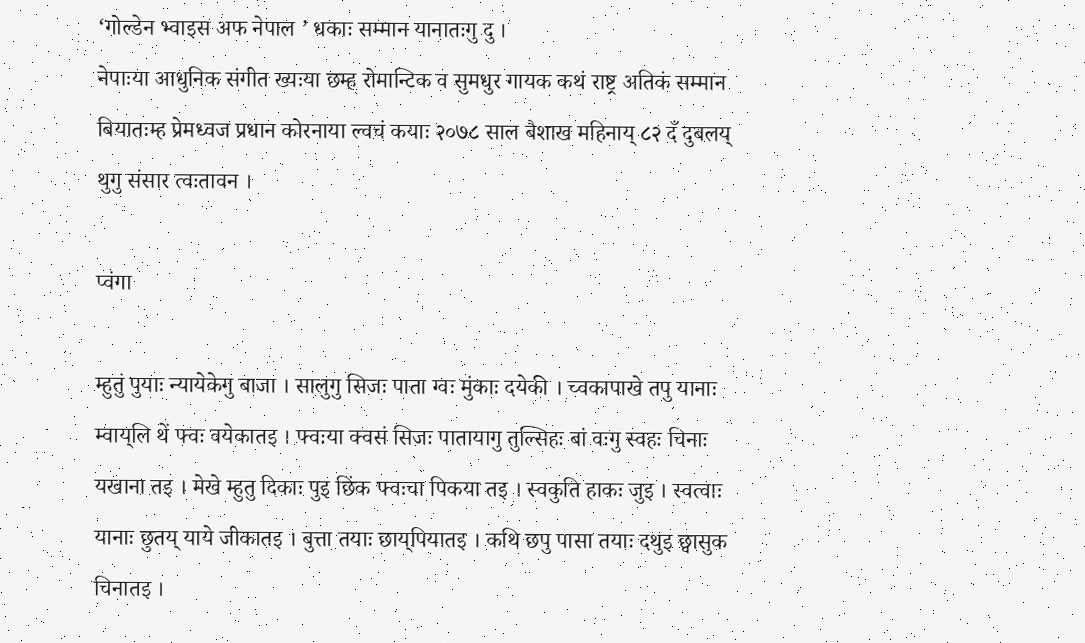‘गोल्डेन भ्वाइस अफ नेपाल ’ धकाः सम्मान यानातःगु दु ।
नेपाःया आधुनिक संगीत ख्यःया छम्ह रोमान्टिक व सुमधुर गायक कथं राष्ट्र अतिकं सम्मान बियातःम्ह प्रेमध्वज प्रधान कोरनाया ल्वचं कयाः २०७८ साल बैशाख महिनाय्‌ ८२ दँ दुबलय्‌ थुगु संसार त्वःतावन ।

प्वंगा

म्हुतुं पुयाः न्यायेकेगु बाजा । सालुगु सिजः पाता ग्वः मुंकाः दयेकी । च्वकापाखे तपु यानाः म्वाय्‌लि थें फ्वः वयेकातइ । फ्वःया क्वसं सिजः पातायागु तुल्सिहः बां वःगु स्वहः चिनाः यखाना तइ । मेखे म्हुतु दिकाः पुइ छिंक फ्वःचा पिकया तइ । स्वकुति हाकः जुइ । स्वत्वाः यानाः छुतय् याये जीकातइ । बुत्ता तयाः छाय्‌पियातइ । कथि छपु पासा तयाः दथुइ छ्वासुक चिनातइ ।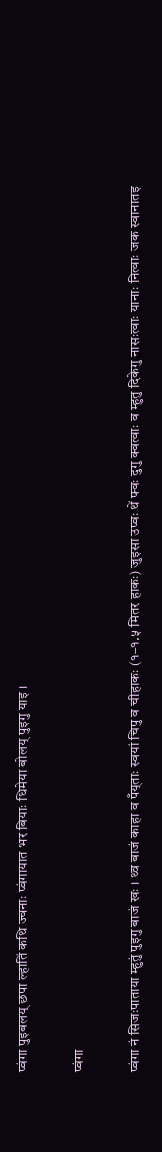प्वंगा पुइबलय् छपा ल्हातिं कथि ज्वनाः प्वंगायात भर बियाः धिमेया बोलय् पुइगु याइ ।

प्वंगा

प्वंगा नं सिजःपाताया म्हुतुं पुइगु बाजं खः । थ्व बाजं काहा व पँय्‌ताः स्वयां चिपु व चीहाकः (१–१.५ मितर हाकः) जुइसा उप्वः थें फ्वः दुगु क्वत्वाः व म्हुतु दिकेगु नासःत्वाः यानाः नित्वाः जक स्वानातइ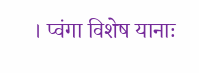। प्वंगा विशेष यानाः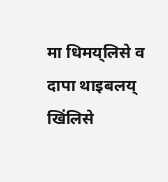मा धिमय्‌लिसे व दापा थाइबलय्‌ खिंलिसे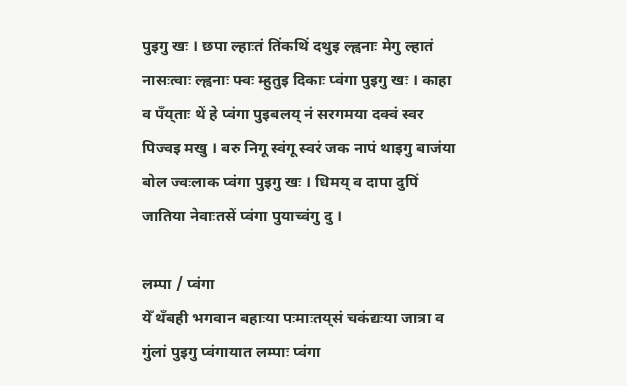पुइगु खः । छपा ल्हाःतं तिंकथिं दथुइ ल्ह्वनाः मेगु ल्हातं नासःत्वाः ल्ह्वनाः फ्वः म्हुतुइ दिकाः प्वंगा पुइगु खः । काहा व पँय्‌ताः थें हे प्वंगा पुइबलय्‌ नं सरगमया दक्वं स्वर पिज्वइ मखु । बरु निगू स्वंगू स्वरं जक नापं थाइगु बाजंया बोल ज्वःलाक प्वंगा पुइगु खः । धिमय्‌ व दापा दुपिं जातिया नेवाःतसें प्वंगा पुयाच्वंगु दु ।

लम्पा / प्वंगा
येँ थँबही भगवान बहाःया पःमाःतय्‌सं चकंद्यःया जात्रा व गुंलां पुइगु प्वंगायात लम्पाः प्वंगा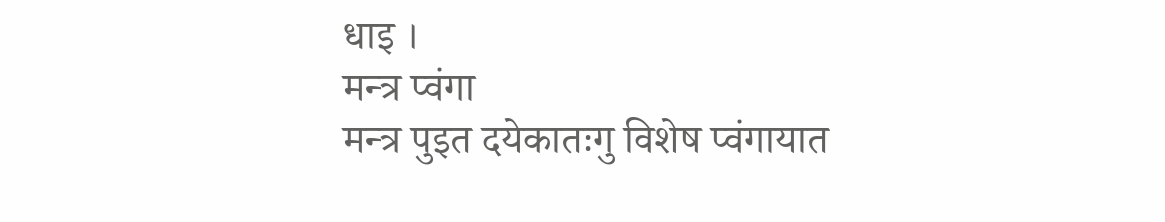धाइ ।
मन्त्र प्वंगा
मन्त्र पुइत दयेकातःगु विशेष प्वंगायात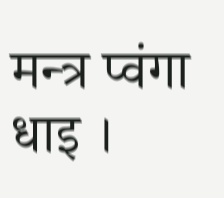मन्त्र प्वंगा धाइ ।